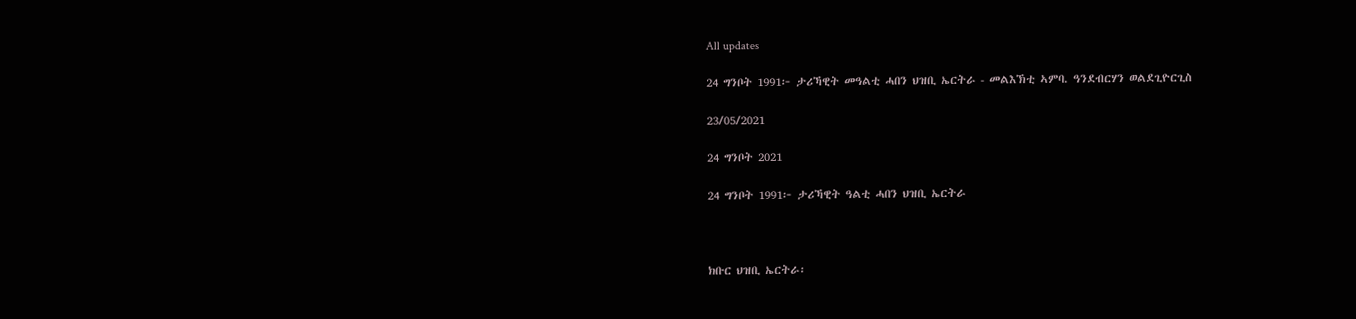All updates

24 ግንቦት 1991፦ ታሪኻዊት መዓልቲ ሓበን ህዝቢ ኤርትራ - መልእኽቲ ኣምባ. ዓንደብርሃን ወልደጊዮርጊስ

23/05/2021

24 ግንቦት 2021

24 ግንቦት 1991፦ ታሪኻዊት ዓልቲ ሓበን ህዝቢ ኤርትራ



ክቡር ህዝቢ ኤርትራ፡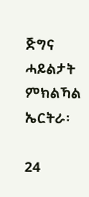ጅግና ሓይልታት ምክልኻል ኤርትራ፡

24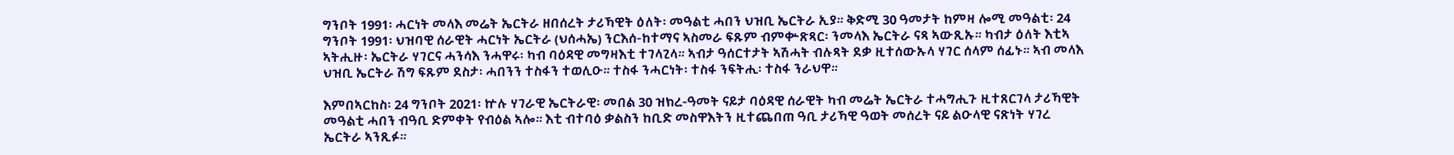ግንቦት 1991፡ ሓርነት መላእ መሬት ኤርትራ ዘበሰረት ታሪኻዊት ዕለት፡ መዓልቲ ሓበን ህዝቢ ኤርትራ ኢያ። ቅድሚ 30 ዓመታት ከምዛ ሎሚ መዓልቲ፡ 24 ግንቦት 1991፡ ህዝባዊ ሰራዊት ሓርነት ኤርትራ (ህሰሓኤ) ንርእሰ-ከተማና ኣስመራ ፍጹም ብምቍጽጻር፡ ንመላእ ኤርትራ ናጻ ኣውጺኡ። ካብታ ዕለት እቲኣ ኣትሒዙ፡ ኤርትራ ሃገርና ሓንሳእ ንሓዋሩ፡ ካብ ባዕዳዊ መግዛእቲ ተገላጊላ። ኣብታ ዓሰርተታት ኣሽሓት ብሉጻት ደቃ ዚተሰውኡላ ሃገር ሰላም ሰፊኑ። ኣብ መላእ ህዝቢ ኤርትራ ሽግ ፍጹም ደስታ፡ ሓበንን ተስፋን ተወሊዑ። ተስፋ ንሓርነት፡ ተስፋ ንፍትሒ፡ ተስፋ ንራህዋ።

እምበኣርከስ፡ 24 ግንቦት 2021፡ ኵሉ ሃገራዊ ኤርትራዊ፡ መበል 30 ዝክረ-ዓመት ናይታ ባዕዳዊ ሰራዊት ካብ መሬት ኤርትራ ተሓግሒጉ ዚተጸርገላ ታሪኻዊት መዓልቲ ሓበን ብዓቢ ድምቀት የብዕል ኣሎ። እቲ ብተባዕ ቃልስን ከቢድ መስዋእትን ዚተጨበጠ ዓቢ ታሪኻዊ ዓወት መሰረት ናይ ልዑላዊ ናጽነት ሃገረ ኤርትራ ኣንጺፉ።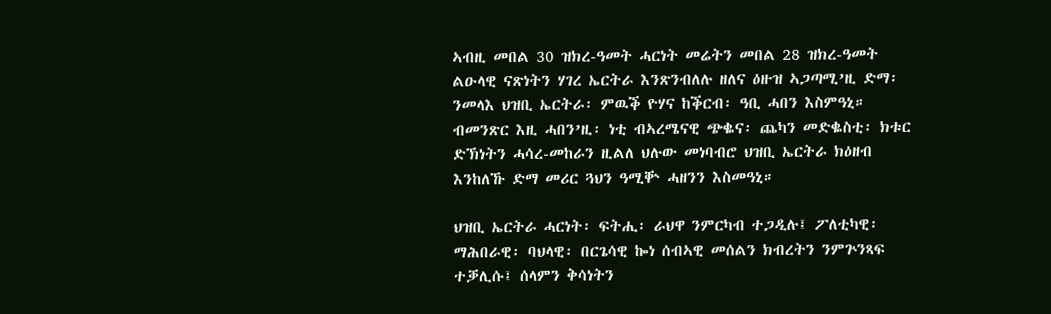ኣብዚ መበል 30 ዝክረ-ዓመት ሓርነት መሬትን መበል 28 ዝክረ-ዓመት ልዑላዊ ናጽነትን ሃገረ ኤርትራ እንጽንብለሉ ዘለና ዕዙዝ ኣጋጣሚ’ዚ ድማ፡ ንመላእ ህዝቢ ኤርትራ፡ ምዉቕ ዮሃና ከቕርብ፡ ዓቢ ሓበን እስምዓኒ። ብመንጽር እዚ ሓበን’ዚ፡ ነቲ ብኣረሜናዊ ጭቈና፡ ጨካን መድቈስቲ፡ ክቱር ድኽነትን ሓሳረ-መከራን ዚልለ ህሉው መነባብሮ ህዝቢ ኤርትራ ክዕዘብ እንከለኹ ድማ መሪር ጓህን ዓሚቝ ሓዘንን እስመዓኒ።

ህዝቢ ኤርትራ ሓርነት፡ ፍትሒ፡ ራህዋ ንምርካብ ተጋዲሉ፤ ፖለቲካዊ፡ ማሕበራዊ፡ ባህላዊ፡ በርጌሳዊ ኰነ ሰብኣዊ መሰልን ክብረትን ንምጕንጻፍ ተቓሊሱ፤ ሰላምን ቅሳነትን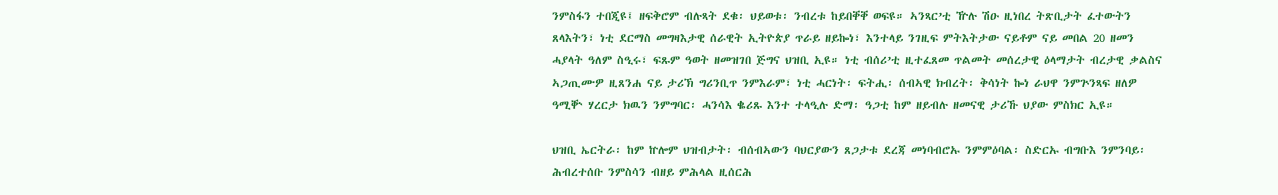ንምስፋን ተበጂዩ፤ ዘፍቅሮም ብሉጻት ደቁ፡ ህይወቱ፡ ንብረቱ ከይበቐቐ ወፍዩ። ኣንጻር’ቲ ዅሉ ሽዑ ዚነበረ ትጽቢታት ፈተውትን ጸላእትን፣ ነቲ ደርማስ መግዛእታዊ ሰራዊት ኢትዮጵያ ጥራይ ዘይኰነ፣ እንተላይ ንገዚፍ ምትእትታው ናይቶም ናይ መበል 20 ዘመን ሓያላት ዓለም ስዒሩ፣ ፍጹም ዓወት ዘመዝገበ ጅግና ህዝቢ ኢዩ። ነቲ ብሰሪ’ቲ ዚተፈጸመ ጥልመት መሰረታዊ ዕላማታት ብረታዊ ቃልስና ኣጋጢሙዎ ዚጸንሐ ናይ ታሪኽ ግሪንቢጥ ንምእራም፣ ነቲ ሓርነት፡ ፍትሒ፡ ሰብኣዊ ክብረት፡ ቅሳነት ኰነ ራህዋ ንምጕንጻፍ ዘለዎ ዓሚቝ ሃረርታ ክዉን ንምግባር፡ ሓንሳእ ቈሪጹ እንተ ተላዒሉ ድማ፡ ዓጋቲ ከም ዘይብሉ ዘመናዊ ታሪኹ ህያው ምስክር ኢዩ።

ህዝቢ ኤርትራ፡ ከም ኵሎም ህዝብታት፡ ብሰብኣውን ባህርያውን ጸጋታቱ ደረጃ መነባብሮኡ ንምምዕባል፡ ስድርኡ ብግቡእ ንምንባይ፡ ሕብረተሰቡ ንምስሳን ብዘይ ምሕላል ዚሰርሕ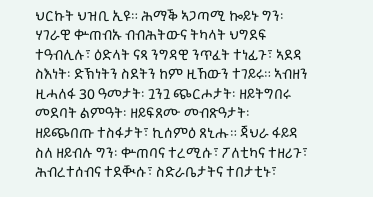ህርኩት ህዝቢ ኢዩ። ሕማቕ ኣጋጣሚ ኰይኑ ግን፡ ሃገራዊ ቍጠብኡ ብብሕትውና ትካላት ህግደፍ ተዓብሊሉ፣ ዕድላት ናጻ ንግዳዊ ንጥፈት ተነፊጉ፣ ኣደዳ ስእነት፡ ድኽነትን ስደትን ከም ዚኸውን ተገይሩ። ኣብዘን ዚሓለፋ 30 ዓመታት፡ ጓንጓ ጭርሖታት፡ ዘይትግበሩ መደባት ልምዓት፡ ዘይፍጸሙ መብጽዓታት፡ ዘይጭበጡ ተስፋታት፣ ኪሰምዕ ጸኒሑ። ጃህራ ፋይዳ ስለ ዘይብሉ ግን፡ ቍጠባና ተረሚሱ፣ ፖለቲካና ተዘሪጉ፣ ሕብረተሰብና ተደቚሱ፣ ስድራቤታትና ተበታቲኑ፣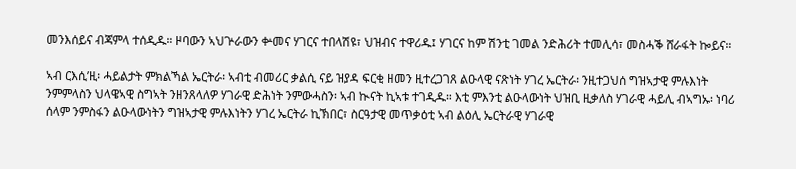መንእሰይና ብጃምላ ተሰዲዱ። ዞባውን ኣህጕራውን ቍመና ሃገርና ተበላሽዩ፣ ህዝብና ተዋሪዱ፤ ሃገርና ከም ሽንቲ ገመል ንድሕሪት ተመሊሳ፣ መስሓቕ ሸራፋት ኰይና።

ኣብ ርእሲ’ዚ፡ ሓይልታት ምክልኻል ኤርትራ፡ ኣብቲ ብመሪር ቃልሲ ናይ ዝያዳ ፍርቂ ዘመን ዚተረጋገጸ ልዑላዊ ናጽነት ሃገረ ኤርትራ፡ ንዚተጋህሰ ግዝኣታዊ ምሉእነት ንምምላስን ህላዌኣዊ ስግኣት ንዘንጸላለዎ ሃገራዊ ድሕነት ንምውሓስን፡ ኣብ ኲናት ኪኣቱ ተገዲዱ። እቲ ምእንቲ ልዑላውነት ህዝቢ ዚቃለስ ሃገራዊ ሓይሊ ብኣግኡ፡ ነባሪ ሰላም ንምስፋን ልዑላውነትን ግዝኣታዊ ምሉእነትን ሃገረ ኤርትራ ኪኽበር፣ ስርዓታዊ መጥቃዕቲ ኣብ ልዕሊ ኤርትራዊ ሃገራዊ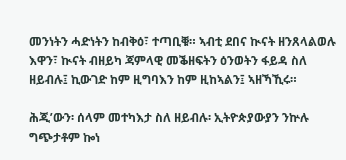መንነትን ሓድነትን ከብቅዕ፣ ተጣቢቑ። ኣብቲ ደበና ኲናት ዘንጸላልወሉ እዋን፣ ኲናት ብዘይካ ጃምላዊ መቕዘፍትን ዕንወትን ፋይዳ ስለ ዘይብሉ፤ ኪውገድ ከም ዚግባእን ከም ዚከኣልን፤ ኣዘኻኺሩ።

ሕጂ’ውን፡ ሰላም መተካእታ ስለ ዘይብሉ፡ ኢትዮጵያውያን ንኵሉ ግጭታቶም ኰነ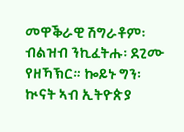መዋቕራዊ ሽግራቶም፡ ብልዝብ ንኪፈትሑ፡ ደጊሙ የዘኻኽር። ኰይኑ ግን፡ ኲናት ኣብ ኢትዮጵያ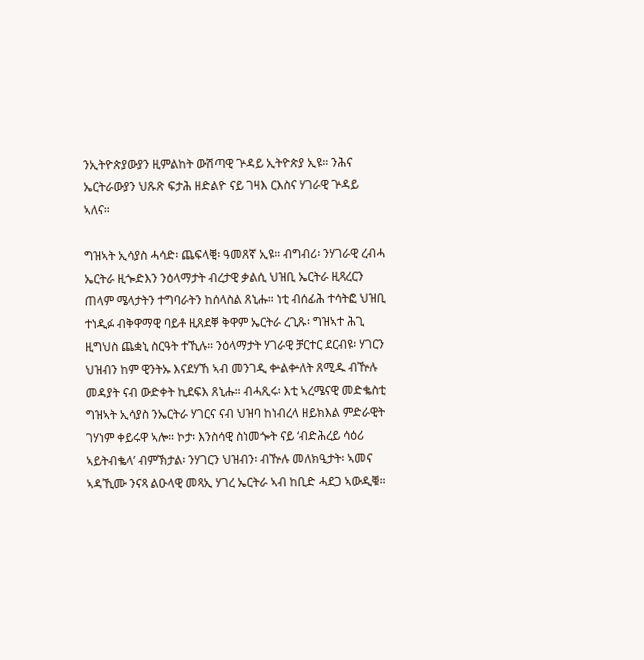ንኢትዮጵያውያን ዚምልከት ውሽጣዊ ጕዳይ ኢትዮጵያ ኢዩ። ንሕና ኤርትራውያን ህጹጽ ፍታሕ ዘድልዮ ናይ ገዛእ ርእስና ሃገራዊ ጕዳይ ኣለና።

ግዝኣት ኢሳያስ ሓሳድ፡ ጨፍላቒ፡ ዓመጸኛ ኢዩ። ብግብሪ፡ ንሃገራዊ ረብሓ ኤርትራ ዚጐድእን ንዕላማታት ብረታዊ ቃልሲ ህዝቢ ኤርትራ ዚጻረርን ጠላም ሜላታትን ተግባራትን ከሰላስል ጸኒሑ። ነቲ ብሰፊሕ ተሳትፎ ህዝቢ ተነዲፉ ብቅዋማዊ ባይቶ ዚጸደቐ ቅዋም ኤርትራ ረጊጹ፡ ግዝኣተ ሕጊ ዚግህስ ጨቋኒ ስርዓት ተኺሉ። ንዕላማታት ሃገራዊ ቻርተር ደርብዩ፡ ሃገርን ህዝብን ከም ዊንትኡ እናደሃኸ ኣብ መንገዲ ቍልቍለት ጸሚዱ ብዅሉ መዳያት ናብ ውድቀት ኪደፍእ ጸኒሑ። ብሓጺሩ፡ እቲ ኣረሜናዊ መድቈስቲ ግዝኣት ኢሳያስ ንኤርትራ ሃገርና ናብ ህዝባ ከነብረላ ዘይክእል ምድራዊት ገሃነም ቀይሩዋ ኣሎ። ኮታ፡ እንስሳዊ ስነመጐት ናይ ‘ብድሕረይ ሳዕሪ ኣይትብቈላ’ ብምኽታል፡ ንሃገርን ህዝብን፡ ብዅሉ መለክዒታት፡ ኣመና ኣዳኺሙ ንናጻ ልዑላዊ መጻኢ ሃገረ ኤርትራ ኣብ ከቢድ ሓደጋ ኣውዲቑ።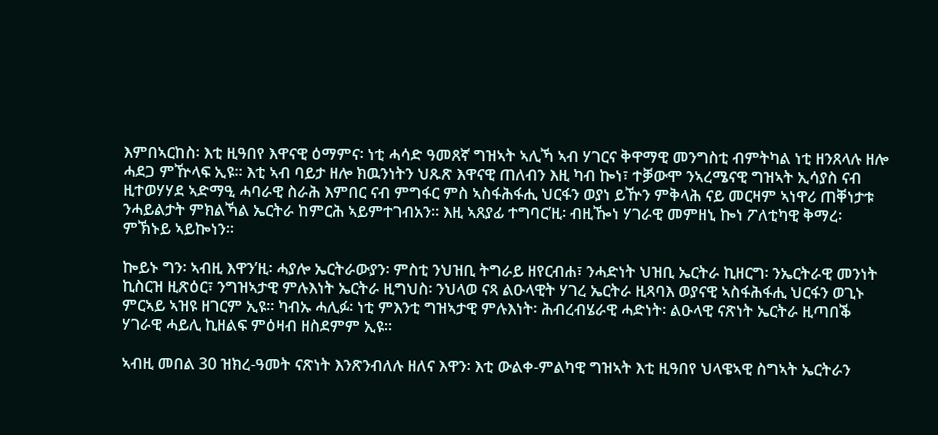እምበኣርከስ፡ እቲ ዚዓበየ እዋናዊ ዕማምና፡ ነቲ ሓሳድ ዓመጸኛ ግዝኣት ኣሊኻ ኣብ ሃገርና ቅዋማዊ መንግስቲ ብምትካል ነቲ ዘንጸላሉ ዘሎ ሓደጋ ምዅላፍ ኢዩ። እቲ ኣብ ባይታ ዘሎ ክዉንነትን ህጹጽ እዋናዊ ጠለብን እዚ ካብ ኰነ፣ ተቓውሞ ንኣረሜናዊ ግዝኣት ኢሳያስ ናብ ዚተወሃሃደ ኣድማዒ ሓባራዊ ስራሕ እምበር ናብ ምግፋር ምስ ኣስፋሕፋሒ ህርፋን ወያነ ይዅን ምቅላሕ ናይ መርዛም ኣነዋሪ ጠቐነታቱ ንሓይልታት ምክልኻል ኤርትራ ከምርሕ ኣይምተገብአን። እዚ ኣጸያፊ ተግባር’ዚ፡ ብዚዀነ ሃገራዊ መምዘኒ ኰነ ፖለቲካዊ ቅማረ፡ ምኽኑይ ኣይኰነን።

ኰይኑ ግን፡ ኣብዚ እዋን’ዚ፡ ሓያሎ ኤርትራውያን፡ ምስቲ ንህዝቢ ትግራይ ዘየርብሐ፣ ንሓድነት ህዝቢ ኤርትራ ኪዘርግ፡ ንኤርትራዊ መንነት ኪስርዝ ዚጽዕር፣ ንግዝኣታዊ ምሉእነት ኤርትራ ዚግህስ፡ ንህላወ ናጻ ልዑላዊት ሃገረ ኤርትራ ዚጻባእ ወያናዊ ኣስፋሕፋሒ ህርፋን ወጊኑ ምርኣይ ኣዝዩ ዘገርም ኢዩ። ካብኡ ሓሊፉ፡ ነቲ ምእንቲ ግዝኣታዊ ምሉእነት፡ ሕብረብሄራዊ ሓድነት፡ ልዑላዊ ናጽነት ኤርትራ ዚጣበቕ ሃገራዊ ሓይሊ ኪዘልፍ ምዕዛብ ዘስደምም ኢዩ።

ኣብዚ መበል 30 ዝክረ-ዓመት ናጽነት እንጽንብለሉ ዘለና እዋን፡ እቲ ውልቀ-ምልካዊ ግዝኣት እቲ ዚዓበየ ህላዌኣዊ ስግኣት ኤርትራን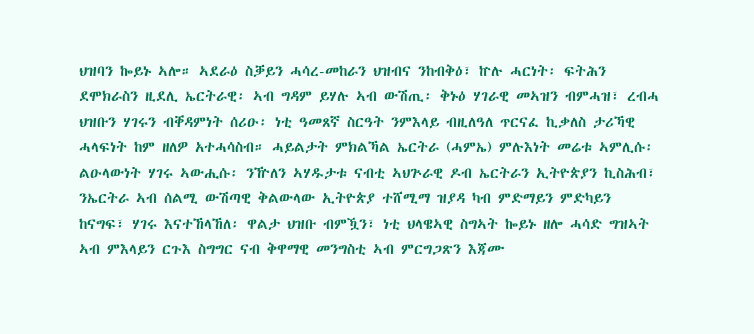ህዝባን ኰይኑ ኣሎ። ኣደራዕ ስቓይን ሓሳረ-መከራን ህዝብና ንከብቅዕ፣ ኵሉ ሓርነት፡ ፍትሕን ደሞክራስን ዚደሊ ኤርትራዊ፡ ኣብ ግዳም ይሃሉ ኣብ ውሽጢ፡ ቅኑዕ ሃገራዊ መኣዝን ብምሓዝ፣ ረብሓ ህዝቡን ሃገሩን ብቐዳምነት ሰሪዑ፡ ነቲ ዓመጸኛ ስርዓት ንምእላይ ብዚለዓለ ጥርናፈ ኪቃለስ ታሪኻዊ ሓላፍነት ከም ዘለዎ አተሓሳስብ። ሓይልታት ምክልኻል ኤርትራ (ሓምኤ) ምሉእነት መሬቱ ኣምሊሱ፡ ልዑላውነት ሃገሩ ኣውሒሱ፡ ንዅለን ኣሃዱታቱ ናብቲ ኣህጕራዊ ዶብ ኤርትራን ኢትዮጵያን ኪስሕብ፣ ንኤርትራ ኣብ ሰልሚ ውሽጣዊ ቅልውላው ኢትዮጵያ ተሸሚማ ዝያዳ ካብ ምድማይን ምድካይን ከናግፍ፣ ሃገሩ እናተኸላኸለ፡ ዋልታ ህዝቡ ብምዃን፣ ነቲ ህላዌኣዊ ስግኣት ኰይኑ ዘሎ ሓሳድ ግዝኣት ኣብ ምእላይን ርጉእ ስግግር ናብ ቅዋማዊ መንግስቲ ኣብ ምርግጋጽን እጃሙ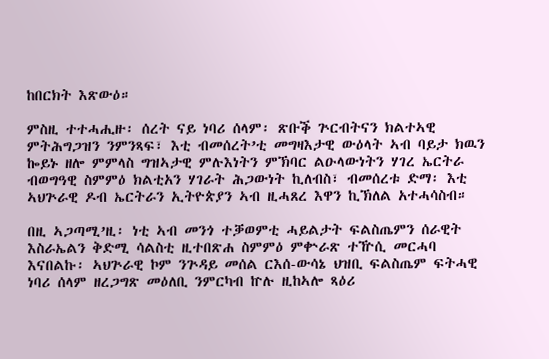ከበርክት እጽውዕ።

ምስዚ ተተሓሒዙ፡ ሰረት ናይ ነባሪ ሰላም፡ ጽቡቕ ጕርብትናን ክልተኣዊ ምትሕግጋዝን ንምንጻፍ፣ እቲ ብመሰረት’ቲ መግዛእታዊ ውዕላት ኣብ ባይታ ክዉን ኰይኑ ዘሎ ምምላስ ግዝኣታዊ ምሉእነትን ምኽባር ልዑላውነትን ሃገረ ኤርትራ ብወግዓዊ ስምምዕ ክልቲአን ሃገራት ሕጋውነት ኪለብስ፣ ብመሰረቱ ድማ፡ እቲ ኣህጕራዊ ዶብ ኤርትራን ኢትዮጵያን ኣብ ዚሓጸረ እዋን ኪኽለል አተሓሳስብ።

በዚ ኣጋጣሚ’ዚ፡ ነቲ ኣብ መንጎ ተቓወምቲ ሓይልታት ፍልስጤምን ሰራዊት እስራኤልን ቅድሚ ሳልስቲ ዚተበጽሐ ስምምዕ ምቍራጽ ተዅሲ መርሓባ እናበልኩ፡ ኣህጕራዊ ኮም ንጕዳይ መሰል ርእሰ-ውሳኔ ህዝቢ ፍልስጤም ፍትሓዊ ነባሪ ሰላም ዘረጋግጽ መዕለቢ ንምርካብ ኵሉ ዚከኣሎ ጻዕሪ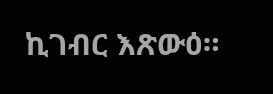ኪገብር እጽውዕ።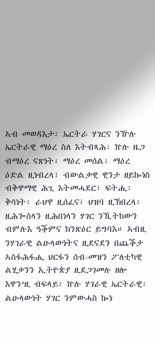ኣብ መወዳእታ፡ ኤርትራ ሃገርና ንዅሉ ኤርትራዊ ማዕረ ስለ እትብጻሕ፡ ኵሉ ዜጋ ብማዕረ ናጽነት፡ ማዕረ መሰል፡ ማዕረ ዕድል ዚነብረላ፣ ብውልቃዊ ዊንታ ዘይኰነስ ብቅዋማዊ ሕጊ እትመሓደር፣ ፍትሒ፡ ቅሳነት፡ ራህዋ ዚሰፈና፣ ህዝባ ዚኽበረላ፡ ዚሕጐሰላን ዚሕበነላን ሃገር ንኺትከውን ብምሉእ ዓቕምና ክንጽዕር ይግባእ። ኣብዚ ንሃገራዊ ልዑላውነትና ዚደናደን በጨቕታ ኣስፋሕፋሒ ህርፋን ሰብ-መዝን ፖለቲካዊ ልሂቃንን ኢትዮጵያ ዚደጋገመሉ ዘሎ እዋን’ዚ ብፍላይ፡ ኵሉ ሃገራዊ ኤርትራዊ፡ ልዑላውነት ሃገር ንምውሓስ ኰነ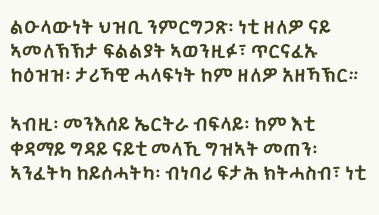ልዑላውነት ህዝቢ ንምርግጋጽ፡ ነቲ ዘለዎ ናይ ኣመለኽኽታ ፍልልያት ኣወንዚፉ፣ ጥርናፈኡ ከዕዝዝ፡ ታሪኻዊ ሓላፍነት ከም ዘለዎ አዘኻኽር።

ኣብዚ፡ መንእሰይ ኤርትራ ብፍላይ፡ ከም እቲ ቀዳማይ ግዳይ ናይቲ መላኺ ግዝኣት መጠን፡ ኣንፈትካ ከይሰሓትካ፡ ብነባሪ ፍታሕ ክትሓስብ፣ ነቲ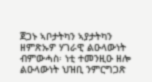ጀጋኑ ኣቦታትካን ኣያታትካን ዘምጽኡዎ ሃገራዊ ልዑላውነት ብምውሓስ፡ ነቲ ተመንዚዑ ዘሎ ልዑላውነት ህዝቢ ንምርግጋጽ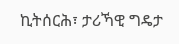ኪትሰርሕ፣ ታሪኻዊ ግዴታ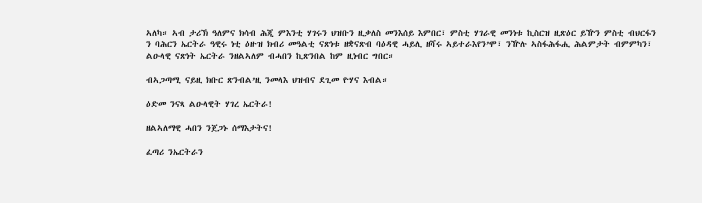ኣለካ። ኣብ ታሪኽ ዓለምና ክሳብ ሕጂ ምእንቲ ሃገሩን ህዝቡን ዚቃለስ መንእሰይ እምበር፣ ምስቲ ሃገራዊ መንነቱ ኪስርዝ ዚጽዕር ይዅን ምስቲ ብህርፋን ን ባሕርን ኤርትራ ዓዊሩ ነቲ ዕዙዝ ክብሪ መዓልቲ ናጽነቱ ዘቋናጽብ ባዕዳዊ ሓይሊ ዘሻሩ ኣይተራእየን’ሞ፣ ንዅሉ ኣስፋሕፋሒ ሕልምታት ብምምካን፣ ልዑላዊ ናጽነት ኤርትራ ንዘልኣለም ብሓበን ኪጽንበል ከም ዚነብር ግበር።

ብኣጋጣሚ ናይዚ ክቡር ጽንብል’ዚ ንመላእ ህዝብና ደጊመ ዮሃና እብል።

ዕድመ ንናጻ ልዑላዊት ሃገረ ኤርትራ!

ዘልኣለማዊ ሓበን ንጀጋኑ ሰማእታትና!

ፈጣሪ ንኤርትራን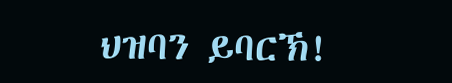ህዝባን ይባርኽ!